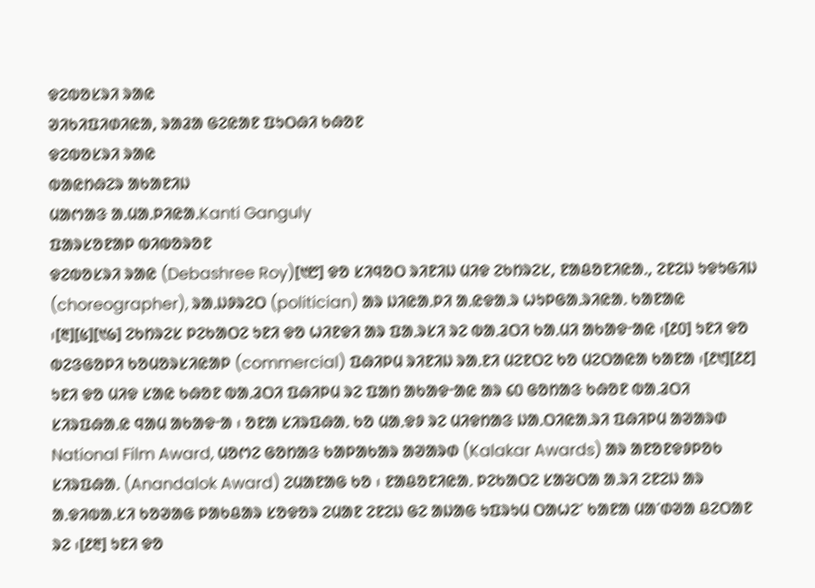ᱫᱮᱵᱚᱥᱨᱤ ᱨᱟᱭ
ᱣᱤᱠᱤᱯᱤᱰᱤᱭᱟ, ᱨᱟᱲᱟ ᱜᱮᱭᱟᱱ ᱯᱩᱛᱷᱤ ᱠᱷᱚᱱ
ᱫᱮᱵᱚᱥᱨᱤ ᱨᱟᱭ
ᱵᱟᱭᱴᱷᱮᱨ ᱟᱠᱟᱱᱤᱡ
ᱢᱟᱬᱟᱝ ᱟᱹᱢᱟᱹᱞᱤᱭᱟᱹKanti Ganguly
ᱯᱟᱨᱥᱚᱱᱟᱞ ᱵᱤᱵᱚᱨᱚᱱ
ᱫᱮᱵᱚᱥᱨᱤ ᱨᱟᱭ (Debashree Roy)[᱑᱘] ᱫᱚ ᱥᱤᱧᱚᱛ ᱨᱤᱱᱤᱡ ᱢᱤᱫ ᱮᱠᱴᱨᱮᱥ, ᱱᱟᱪᱚᱱᱤᱭᱟᱹ, ᱮᱱᱮᱡ ᱩᱫᱩᱜᱤᱡ (choreographer), ᱨᱟᱹᱡᱽᱨᱮᱛ (politician) ᱟᱨ ᱡᱤᱭᱟᱹᱞᱤ ᱟᱹᱭᱫᱟᱹᱨ ᱦᱩᱞᱜᱟᱹᱨᱤᱭᱟᱹ ᱠᱟᱱᱟᱭ ᱾[᱓][᱕][᱑᱙] ᱮᱠᱴᱨᱮᱥ ᱞᱮᱠᱟᱛᱮ ᱩᱱᱤ ᱫᱚ ᱦᱤᱱᱫᱤ ᱟᱨ ᱯᱟᱹᱨᱥᱤ ᱨᱮ ᱵᱟᱹᱲᱛᱤ ᱠᱟᱹᱢᱤ ᱟᱠᱟᱫᱼᱟᱭ ᱾[᱒᱐] ᱩᱱᱤ ᱫᱚ ᱵᱮᱝᱜᱚᱞᱤ ᱠᱚᱢᱚᱨᱥᱤᱭᱟᱞ (commercial) ᱯᱷᱤᱞᱢ ᱨᱤᱱᱤᱡ ᱨᱟᱹᱱᱤ ᱢᱮᱱᱛᱮ ᱠᱚ ᱢᱮᱛᱟᱭᱟ ᱠᱟᱱᱟ ᱾[᱒᱑][᱒᱒] ᱩᱱᱤ ᱫᱚ ᱢᱤᱫ ᱥᱟᱭ ᱠᱷᱚᱱ ᱵᱟᱹᱲᱛᱤ ᱯᱷᱤᱞᱢ ᱨᱮ ᱯᱟᱴ ᱟᱠᱟᱫᱼᱟᱭ ᱟᱨ ᱔᱐ ᱜᱚᱴᱟᱝ ᱠᱷᱚᱱ ᱵᱟᱹᱲᱛᱤ ᱥᱤᱨᱯᱷᱟᱹᱭ ᱧᱟᱢ ᱟᱠᱟᱫᱼᱟ ᱾ ᱚᱱᱟ ᱥᱤᱨᱯᱷᱟᱹ ᱠᱚ ᱢᱟᱹᱫᱽ ᱨᱮ ᱢᱤᱫᱴᱟᱝ ᱡᱟᱹᱛᱤᱭᱟᱹᱨᱤ ᱯᱷᱤᱞᱢ ᱟᱣᱟᱨᱰ National Film Award, ᱢᱚᱬᱮ ᱜᱚᱴᱟᱝ ᱠᱟᱞᱟᱠᱟᱨ ᱟᱣᱟᱨᱰ (Kalakar Awards) ᱟᱨ ᱟᱱᱚᱱᱫᱽᱞᱚᱠ ᱥᱤᱨᱯᱷᱟᱹ (Anandalok Award) ᱮᱢᱟᱱᱟᱜ ᱠᱚ ᱾ ᱱᱟᱪᱚᱱᱤᱭᱟᱹ ᱞᱮᱠᱟᱛᱮ ᱥᱟᱶᱛᱟ ᱟᱹᱨᱤ ᱮᱱᱮᱡ ᱟᱨ ᱟᱹᱫᱤᱵᱟᱹᱥᱤ ᱠᱚᱣᱟᱜ ᱞᱟᱠᱪᱟᱨ ᱥᱚᱫᱚᱨ ᱮᱢᱟᱱ ᱮᱱᱮᱡ ᱜᱮ ᱟᱡᱟᱜ ᱩᱯᱨᱩᱢ ᱛᱟᱦᱮᱸ ᱠᱟᱱᱟ ᱢᱟᱸᱰᱣᱟ ᱪᱮᱛᱟᱱ ᱨᱮ ᱾[᱒᱓] ᱩᱱᱤ ᱫᱚ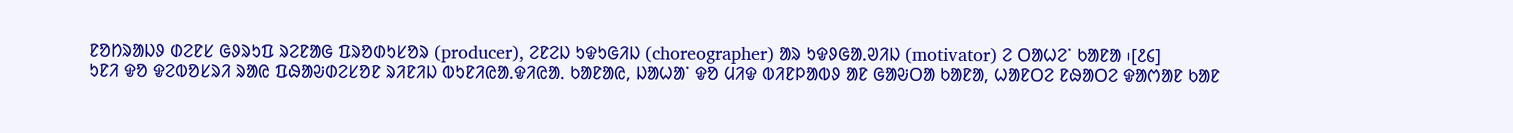ᱱᱚᱴᱨᱟᱡᱽ ᱰᱮᱱᱥ ᱜᱽᱨᱩᱯ ᱨᱮᱱᱟᱜ ᱯᱨᱚᱰᱩᱥᱚᱨ (producer), ᱮᱱᱮᱡ ᱩᱫᱩᱜᱤᱡ (choreographer) ᱟᱨ ᱩᱫᱽᱜᱟᱹᱣᱤᱡ (motivator) ᱮ ᱛᱟᱦᱮᱸ ᱠᱟᱱᱟ ᱾[᱒᱔]
ᱩᱱᱤ ᱫᱚ ᱫᱮᱵᱚᱥᱨᱤ ᱨᱟᱭ ᱯᱷᱟᱶᱰᱮᱥᱚᱱ ᱨᱤᱱᱤᱡ ᱵᱩᱱᱤᱭᱟᱹᱫᱤᱭᱟᱹ ᱠᱟᱱᱟᱭ, ᱡᱟᱦᱟᱸ ᱫᱚ ᱢᱤᱫ ᱵᱤᱱᱞᱟᱵᱽ ᱟᱱ ᱜᱟᱶᱛᱟ ᱠᱟᱱᱟ, ᱦᱟᱱᱛᱮ ᱱᱷᱟᱛᱮ ᱫᱟᱬᱟᱱ ᱠᱟᱱ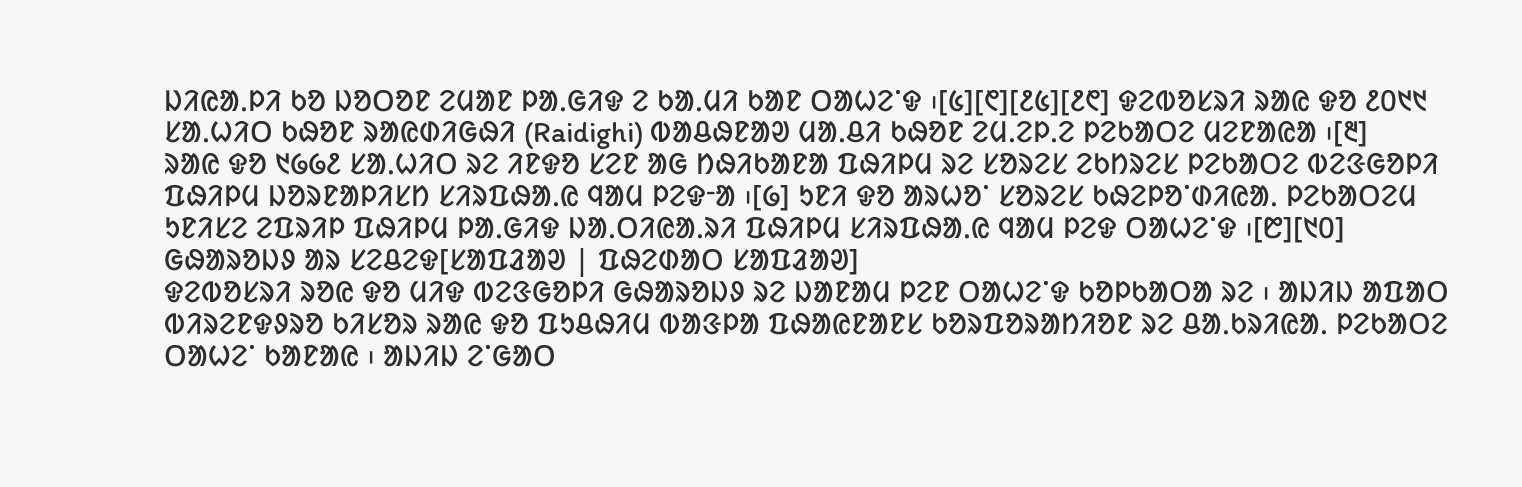ᱡᱤᱭᱟᱹᱞᱤ ᱠᱚ ᱡᱚᱛᱚᱱ ᱮᱢᱟᱱ ᱞᱟᱹᱜᱤᱫ ᱮ ᱠᱟᱹᱢᱤ ᱠᱟᱱ ᱛᱟᱦᱮᱸᱫ ᱾[᱕][᱖][᱒᱕][᱒᱖] ᱫᱮᱵᱚᱥᱨᱤ ᱨᱟᱭ ᱫᱚ ᱒᱐᱑᱑ ᱥᱟᱹᱦᱤᱛ ᱠᱷᱚᱱ ᱨᱟᱭᱰᱤᱜᱷᱤ (Raidighi) ᱵᱟᱪᱷᱱᱟᱣ ᱢᱟᱹᱪᱤ ᱠᱷᱚᱱ ᱮᱢᱹᱮᱞᱹᱮ ᱞᱮᱠᱟᱛᱮ ᱢᱮᱱᱟᱭᱟ ᱾[᱓]
ᱨᱟᱭ ᱫᱚ ᱑᱙᱙᱒ ᱥᱟᱹᱦᱤᱛ ᱨᱮ ᱤᱱᱫᱚ ᱥᱮᱱ ᱟᱜ ᱴᱷᱤᱠᱟᱱᱟ ᱯᱷᱤᱞᱢ ᱨᱮ ᱥᱚᱨᱮᱥ ᱮᱠᱴᱨᱮᱥ ᱞᱮᱠᱟᱛᱮ ᱵᱮᱝᱜᱚᱞᱤ ᱯᱷᱤᱞᱢ ᱡᱚᱨᱱᱟᱞᱤᱥᱴ ᱥᱤᱨᱯᱷᱟᱹᱭ ᱧᱟᱢ ᱞᱮᱫᱼᱟ ᱾[᱙] ᱩᱱᱤ ᱫᱚ ᱟᱨᱦᱚᱸ ᱥᱚᱨᱮᱥ ᱠᱷᱮᱞᱚᱸᱰᱤᱭᱟᱹ ᱞᱮᱠᱟᱛᱮᱢ ᱩᱱᱤᱥᱮ ᱮᱯᱨᱤᱞ ᱯᱷᱤᱞᱢ ᱞᱟᱹᱜᱤᱫ ᱡᱟᱹᱛᱤᱭᱟᱹᱨᱤ ᱯᱷᱤᱞᱢ ᱥᱤᱨᱯᱷᱟᱹᱭ ᱧᱟᱢ ᱞᱮᱫ ᱛᱟᱦᱮᱸᱫ ᱾[᱘][᱑᱐]
ᱜᱷᱟᱨᱚᱡᱽ ᱟᱨ ᱥᱮᱪᱮᱫ[ᱥᱟᱯᱲᱟᱣ | ᱯᱷᱮᱰᱟᱛ ᱥᱟᱯᱲᱟᱣ]
ᱫᱮᱵᱚᱥᱨᱤ ᱨᱚᱭ ᱫᱚ ᱢᱤᱫ ᱵᱮᱝᱜᱚᱞᱤ ᱜᱷᱟᱨᱚᱡᱽ ᱨᱮ ᱡᱟᱱᱟᱢ ᱞᱮᱱ ᱛᱟᱦᱮᱸᱫ ᱠᱚᱞᱠᱟᱛᱟ ᱨᱮ ᱾ ᱟᱡᱤᱡ ᱟᱯᱟᱛ ᱵᱤᱨᱮᱱᱫᱽᱨᱚ ᱠᱤᱥᱚᱨ ᱨᱟᱭ ᱫᱚ ᱯᱩᱪᱷᱤᱢ ᱵᱟᱝᱞᱟ ᱯᱷᱟᱭᱱᱟᱱᱥ ᱠᱚᱨᱯᱚᱨᱟᱴᱤᱚᱱ ᱨᱮ ᱪᱟᱹᱠᱨᱤᱭᱟᱹ ᱞᱮᱠᱟᱛᱮ ᱛᱟᱦᱮᱸ ᱠᱟᱱᱟᱭ ᱾ ᱟᱡᱤᱡ ᱮᱸᱜᱟᱛ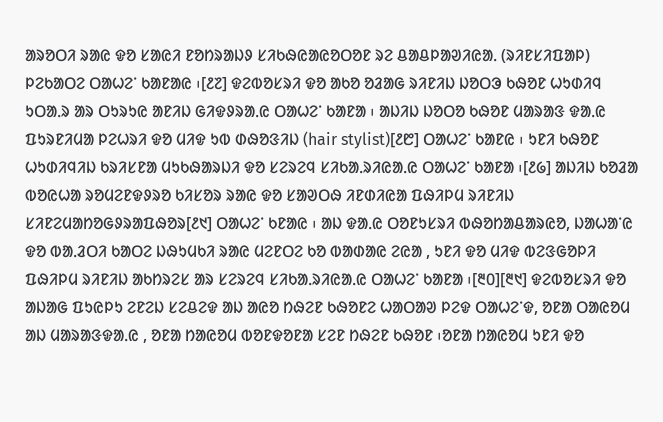ᱟᱨᱚᱛᱤ ᱨᱟᱭ ᱫᱚ ᱥᱟᱭᱤ ᱱᱚᱴᱨᱟᱡᱽ ᱥᱤᱠᱷᱭᱟᱭᱚᱛᱚᱱ ᱨᱮ ᱪᱟᱪᱞᱟᱣᱤᱭᱟᱹ (ᱨᱤᱱᱥᱤᱯᱟᱞ) ᱞᱮᱠᱟᱛᱮ ᱛᱟᱦᱮᱸ ᱠᱟᱱᱟᱭ ᱾[᱒᱗] ᱫᱮᱵᱚᱥᱨᱤ ᱫᱚ ᱟᱠᱚ ᱚᱲᱟᱜ ᱨᱤᱱᱤᱡ ᱡᱚᱛᱳ ᱠᱷᱚᱱ ᱦᱩᱰᱤᱧ ᱩᱛᱟᱹᱨ ᱟᱨ ᱛᱩᱨᱩᱭ ᱟᱱᱤᱡ ᱜᱤᱫᱽᱨᱟᱹᱭ ᱛᱟᱦᱮᱸ ᱠᱟᱱᱟ ᱾ ᱟᱡᱤᱡ ᱡᱚᱛᱚ ᱠᱷᱚᱱ ᱢᱟᱨᱟᱝ ᱫᱟᱹᱭ ᱯᱩᱨᱱᱤᱢᱟ ᱞᱮᱦᱨᱤ ᱫᱚ ᱢᱤᱫ ᱩᱵ ᱰᱷᱚᱝᱤᱡ (hair stylist)[᱒᱘] ᱛᱟᱦᱮᱸ ᱠᱟᱱᱭ ᱾ ᱩᱱᱤ ᱠᱷᱚᱱ ᱦᱩᱰᱤᱧᱤᱡ ᱠᱨᱤᱥᱱᱟ ᱢᱩᱠᱷᱟᱨᱡᱤ ᱫᱚ ᱥᱮᱨᱮᱧ ᱥᱤᱠᱟᱹᱨᱤᱭᱟᱹᱭ ᱛᱟᱦᱮᱸ ᱠᱟᱱᱟ ᱾[᱒᱙] ᱟᱡᱤᱡ ᱠᱚᱲᱟ ᱵᱚᱭᱦᱟ ᱨᱚᱢᱮᱱᱫᱽᱨᱚ ᱠᱤᱥᱚᱨ ᱨᱟᱭ ᱫᱚ ᱥᱟᱣᱛᱷ ᱤᱱᱰᱤᱭᱟ ᱯᱷᱤᱞᱢ ᱨᱤᱱᱤᱡ ᱥᱤᱱᱮᱢᱟᱴᱚᱜᱽᱨᱟᱯᱷᱚᱨ[᱒᱑] ᱛᱟᱦᱮᱸ ᱠᱱᱟᱭ ᱾ ᱟᱡ ᱫᱟᱹᱭ ᱛᱚᱱᱩᱥᱨᱤ ᱵᱷᱚᱴᱟᱪᱟᱨᱭᱚ, ᱡᱟᱦᱟᱸᱭ ᱫᱚ ᱵᱟᱹᱲᱛᱤ ᱠᱟᱛᱮ ᱡᱷᱩᱢᱠᱤ ᱨᱟᱭ ᱢᱮᱱᱛᱮ ᱠᱚ ᱵᱟᱰᱟᱭ ᱮᱭᱟ , ᱩᱱᱤ ᱫᱚ ᱢᱤᱫ ᱵᱮᱝᱜᱚᱞᱤ ᱯᱷᱤᱞᱢ ᱨᱤᱱᱤᱡ ᱟᱠᱴᱨᱮᱥ ᱟᱨ ᱥᱮᱨᱮᱧ ᱥᱤᱠᱟᱹᱨᱤᱭᱟᱹᱭ ᱛᱟᱦᱮᱸ ᱠᱟᱱᱟ ᱾[᱓᱐][᱓᱑] ᱫᱮᱵᱚᱥᱨᱤ ᱫᱚ ᱟᱡᱟᱜ ᱯᱩᱭᱞᱩ ᱮᱱᱮᱡ ᱥᱮᱪᱮᱫ ᱟᱡ ᱟᱭᱚ ᱴᱷᱮᱱ ᱠᱷᱚᱱᱮ ᱦᱟᱛᱟᱣ ᱞᱮᱫ ᱛᱟᱦᱮᱸᱫ, ᱚᱱᱟ ᱛᱟᱭᱚᱢ ᱟᱡ ᱢᱟᱨᱟᱝᱫᱟᱹᱭ , ᱚᱱᱟ ᱴᱟᱭᱚᱢ ᱵᱚᱱᱫᱚᱱᱟ ᱥᱮᱱ ᱴᱷᱮᱱ ᱠᱷᱚᱱ ᱾ᱚᱱᱟ ᱴᱟᱭᱚᱢ ᱩᱱᱤ ᱫᱚ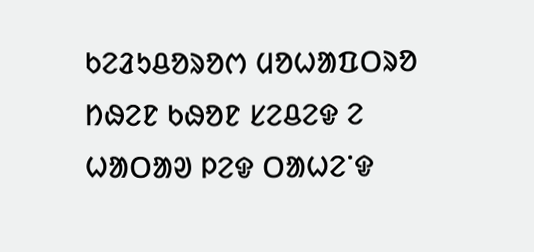ᱠᱮᱲᱩᱪᱚᱨᱚᱬ ᱢᱚᱦᱟᱯᱛᱨᱚ ᱴᱷᱮᱱ ᱠᱷᱚᱱ ᱥᱮᱪᱮᱫ ᱮ ᱦᱟᱛᱟᱣ ᱞᱮᱫ ᱛᱟᱦᱮᱸᱫ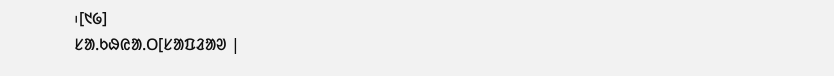᱾[᱑᱙]
ᱥᱟᱹᱠᱷᱭᱟᱹᱛ[ᱥᱟᱯᱲᱟᱣ |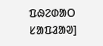ᱯᱷᱮᱰᱟᱛ ᱥᱟᱯᱲᱟᱣ]